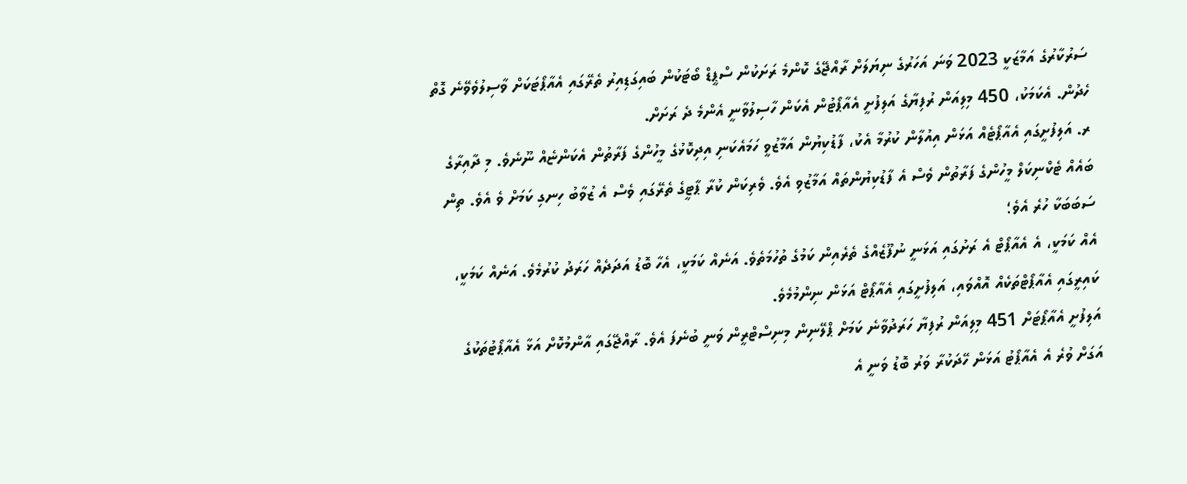ސަރުކާރުގެ އަމާޒަކީ 2023 ވަނަ އަހަރުގެ ނިޔަލަށް ރާއްޖޭގެ ކޮންމެ ރަށަކުން ސްޕީޑް ބޯޓަކުން ބައިގަޑިއިރު ތެރޭގައި އެއާޕޯޓަކަށް ވާސިލުވެވޭނެ ގޮތް ހެދުން. އެކަމަކު، 450 މިލިއަން ރުފިޔާގެ އަލިފުށީ އެއާޕޯޓުން އެކަން ހާސިލުވާނީ އެންމެ ދެ ރަށަށް.
ރ. އަލިފުށީގައި އެއާޕޯޓެއް އަޅަން އިއުލާން ކުރުމާ އެކު، ފާޑުކިޔުން އަމާޒުވީ ހަމައެކަނި އިދިކޮޅުގެ މީހުންގެ ފަރާތުން އެކަންޏެއް ނޫނެވެ. މި ދާއިރާގެ ބައެއް ޓެކްނިކަލް މީހުންގެ ފަރާތުން ވެސް އެ ފާޑުކިޔުންތައް އަމާޒުވި އެވެ. ވެރިކަން ކުރާ ޕާޓީގެ ތެރޭގައި ވެސް އެ ޒުވާބު ހިނގި ކަމަށް ވެ އެވެ. ތިން ސަބަބަކާ ހުރެ އެވެ؛
އެއް ކަމަކީ، އެ އެއާޕޯޓް އެ ރަށުގައި އަޅަނީ ނުފޫޒެއްގެ ތެރެއިން ކަމުގެ ތުހުމަތެވެ. އަނެއް ކަމަކީ، އެހާ ބޮޑު އަދަދެއް ހަރަދު ކުރުމެވެ. އަނެއް ކަމަކީ، ކައިރީގައި އެއާޕޯޓްތަކެއް އޮއްވައި، އަލިފުށީގައި އެއާޕޯޓް އަޅަން ނިންމުމެވެ.
އަލިފުށީ އެއާޕޯޓަށް 451 މިލިއަން ރުފިޔާ ހަރަދުވާނެ ކަމަށް ޕްލޭނިން މިނިސްޓްރީން ވަނީ ބުނެފަ އެވެ. ރާއްޖޭގައި އާންމުކޮށް އަޅާ އެއާޕޯޓުތަކުގެ އަގަށް ވުރެ އެ އެއާޕޯޓު އަޅަން ހޭދަކުރާ ވަރު ބޮޑު ވަނީ އެ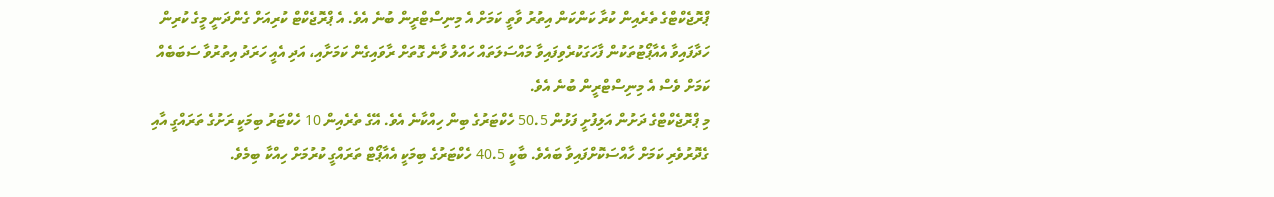ޕްރޮޖެކްޓްގެ ތެރެއިން ކުރާ ކަންކަން އިތުރު ވާތީ ކަމަށް އެ މިނިސްޓްރީން ބުނެ އެވެ. އެ ޕްރޮޖެކްޓް ކުރިއަށް ގެންދަނީ މީގެ ކުރިން ހަދާފައިވާ އެއާޕޯޓުތަކުން ފާހަގަކުރެވިފައިވާ މައްސަލަތައް ހައްލު ވާނެ ގޮތަށް ރާވައިގެން ކަމަށާއި، އަދި އެއީ ހަރަދު އިތުރުވާ ސަބަބެއް ކަމަށް ވެސް އެ މިނިސްޓްރީން ބުނެ އެވެ.
މި ޕްރޮޖެކްޓްގެ ދަށުން އަލިފުށީ ފަޅުން 50.5 ހެކްޓަރުގެ ބިން ހިއްކާނެ އެވެ. އޭގެ ތެރެއިން 10 ހެކްޓަރު ބިމަކީ ރަށުގެ ތަރައްގީ އާއި ގެދޮރުވެރި ކަމަށް ހާއްސަކޮށްފައިވާ ބައެވެ. ބާކީ 40.5 ހެކްޓަރުގެ ބިމަކީ އެއާޕޯޓް ތަރައްގީ ކުރުމަށް ހިއްކާ ބިމެވެ.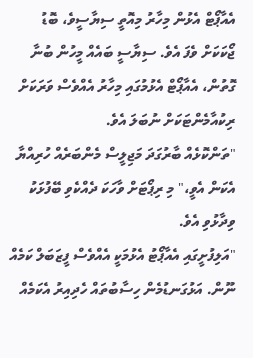އެއާޕޯޓް އެޅުން މިހާރު މިއޮތީ ސިޔާސީވެ، ބޮޑު ޖޯކަކަށް ވެފަ އެވެ. ސިޔާސީ ބައެއް މީހުން ބުނާ ގޮތުން، އެއާޕޯޓް އެޅުމުގައި މިހާރު އެއްވެސް ވަރަކަށް ރިކުއާމެންޓަކަށް ނުބަލަ އެވެ.
"ތަންކޮޅެއް ބާރުގަދަ މަޖިލީސް މެންބަރެއް ހުރިއްޔާ އެކަން އެވީ،" މި ރިޕޯޓަށް ވާހަކަ ދެއްކެވި ބޭފުޅަކު ވިދާޅުވި އެވެ.
"އަލިފުށީގައި އެއާޕޯޓު އެޅުމަކީ އެއްވެސް ފީޒަބަލް ކަމެއް ނޫން. އަޅުގަނޑުމެން ހިސާބުތައް ހެދިއިރު އެކަމެއް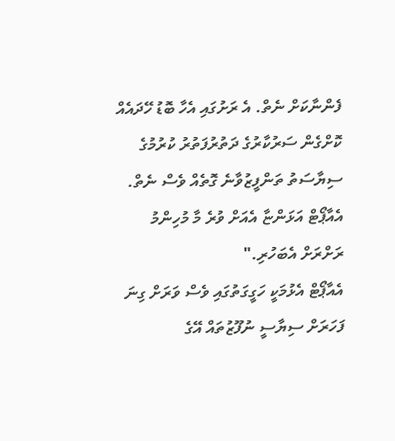ފެންނާކަށް ނެތް. އެ ރަށުގައި އެހާ ބޮޑު ހޭދައެއް ކޮށްގެން ސަރުކާރުގެ ދަތުރުފަތުރު ކުރުމުގެ ސިޔާސަތު ތަންފީޒުވާނެ ގޮތެއް ވެސް ނެތް. އެއާޕޯޓް އަޅަންޏާ އެއަށް ވުރެ މާ މުހިންމު ރަށްރަށް އެބަހުރި."
އެއާޕޯޓް އެޅުމަކީ ހަގީގަތުގައި ވެސް ވަރަށް ގިނަ ފަހަރަށް ސިޔާސީ ނުފޫޒުތައް އޭގެ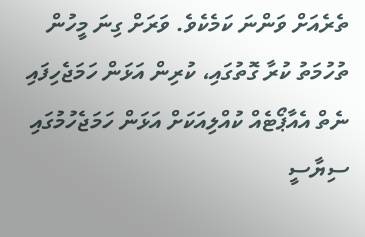ތެރެއަށް ވަންނަ ކަމެކެވެ. ވަރަށް ގިނަ މީހުން ތުހުމަތު ކުރާ ގޮތުގައި، ކުރިން އަޅަން ހަމަޖެހިފައި ނެތް އެއާޕޯޓެއް ކުއްލިއަކަށް އަޅަން ހަމަޖެހުމުގައި ސިޔާސީ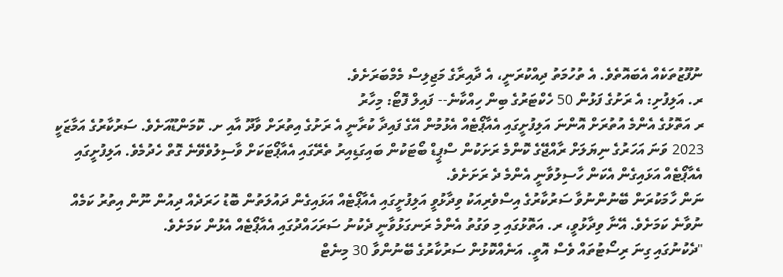ނުފޫޒުތަކެއް އެބައޮތެވެ. އެ ތުހުމަތު ދިއްކުރަނީ، އެ ދާއިރާގެ މަޖިލިސް މެމްބަރަށެވެ.
ރ. އަލިފުށި: އެ ރަށުގެ ފަޅުން 50 ހެކްޓަރުގެ ބިން ހިއްކާނެ-- ފައިލް ފޮޓޯ: މިހާރު
ރ އަތޮޅުގެ އެންމެ އުތުރަށް އޮންނަ އަލިފުށީގައި އެއާޕޯޓެއް އެޅުމުން އޭގެ ފައިދާ ކުރާނީ އެ ރަށުގެ އިތުރަށް ވާދޫ އާއި ށ. ކޮމަންޑޫއަށެވެ. ސަރުކާރުގެ އަމާޒަކީ 2023 ވަނަ އަހަރުގެ ނިޔަލަށް ރާއްޖޭގެ ކޮންމެ ރަށަކުން ސްޕީޑް ބޯޓަކުން ބައިގަޑިއިރު ތެރޭގައި އެއާޕޯޓަކަށް ވާސިލުވެވޭނެ ގޮތް ހެދުމެވެ. އަލިފުށީގައި އެއާޕޯޓެއް އަޅައިގެން އެކަން ހާސިލުވާނީ އެންމެ ދެ ރަށަށެވެ.
ނަން ހާމަކުރަން ބޭނުންނުވާ ސަރުކާރުގެ އިސްވެރިއަކު ވިދާޅުވީ އަލިފުށީގައި އެއާޕޯޓެއް އަޅައިގެން ދައުލަތުން ބޮޑު ހަރަދެއް ދިއުން ނޫން އިތުރު ކަމެއް ނުވާނެ ކަމަށެވެ. އޭނާ ވިދާޅުވީ، ރ. އަތޮޅުގައި މި ވަގުތު އެންމެ ރަނގަޅުވާނީ ދެކުނު ސަރަހައްދުގައި އެއާޕޯޓެއް އެޅުން ކަމަށެވެ.
"ދެކުނުގައި ގިނަ ރިސޯޓުތައް ވެސް އޮތީ. އަނެއްކޮޅުން ސަރުކާރުގެ ބޭނުންވާ 30 މިނެޓް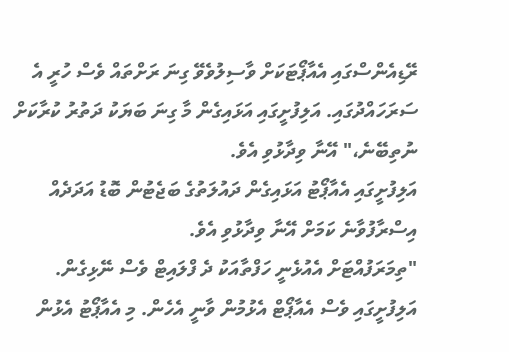ރޭޑިއެންސްގައި އެއާޕޯޓަކަށް ވާސިލުވެވޭ ގިނަ ރަށްތައް ވެސް ހުރީ އެ ސަރަހައްދުގައި. އަލިފުށީގައި އަޅައިގެން މާ ގިނަ ބަޔަކު ދަތުރު ކުރާކަށް ނުތިބޭނެ،" އޭނާ ވިދާޅުވި އެވެ.
އަލިފުށީގައި އެއާޕޯޓު އަޅައިގެން ދައުލަތުގެ ބަޖެޓުން ބޮޑު އަދަދެއް އިސްރާފުވާނެ ކަމަށް އޭނާ ވިދާޅުވި އެވެ.
"ތިމަރަފުއްޓަށް އެއުޅެނީ ހަފްތާއަކު ދެ ފްލައިޓް ވެސް ނޭޅިގެން. އަލިފުށީގައި ވެސް އެއާޕޯޓް އެޅުމުން ވާނީ އެހެން. މި އެއާޕޯޓު އެޅުން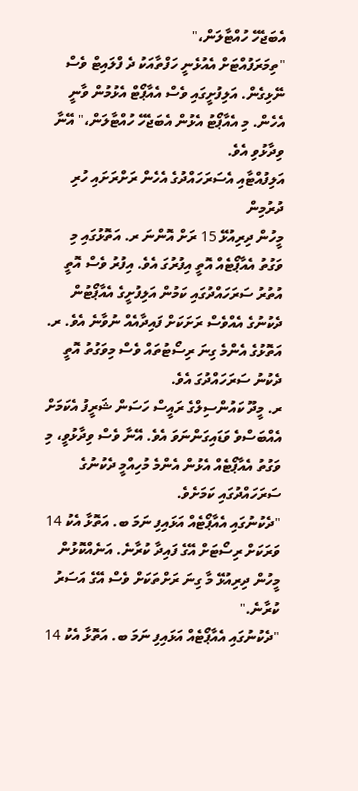އެބަޖެހޭ ހުއްޓާލަން،"
"ތިމަރަފުއްޓަށް އެއުޅެނީ ހަފްތާއަކު ދެ ފްލައިޓް ވެސް ނޭޅިގެން. އަލިފުށީގައި ވެސް އެއާޕޯޓް އެޅުމުން ވާނީ އެހެން. މި އެއާޕޯޓު އެޅުން އެބަޖެހޭ ހުއްޓާލަން،" އޭނާ ވިދާޅުވި އެވެ.
އަލިފުއްޓާއި އެސަރަހައްދުގެ އެހެން ރަށްރަށައި ހުރި ދުރުމިން
މީހުން ދިރިއުޅޭ 15 ރަށް އޮންނަ ރ. އަތޮޅުގައި މި ވަގުތު އެއާޕޯޓެއް އޮތީ އިފުރުގަ އެވެ. އިފުރު ވެސް އޮތީ އުތުރު ސަރަހައްދުގައި ކަމުން އަލިފުށީގެ އެއާޕޯޓުން ދެކުނުގެ އެއްވެސް ރަށަކަށް ފައިދާއެއް ނުވާނެ އެވެ. ރ. އަތޮޅުގެ އެންމެ ގިނަ ރިސޯޓުތައް ވެސް މިވަގުތު އޮތީ ދެކުނު ސަރަހައްދުގަ އެވެ.
ރ. މީދޫ ކައުންސިލްގެ ރައީސް ހަސަން ޝަރީފު އެކަމަށް އެއްބަސްވެ ވަޑައިގަންނަވަ އެވެ. އޭނާ ވެސް ވިދާޅުވީ، މި ވަގުތު އެއާޕޯޓެއް އެޅުން އެންމެ މުހިއްމީ ދެކުނުގެ ސަރަހައްދުގައި ކަމަށެވެ.
"ދެކުނުގައި އެއާޕޯޓެއް އަޅައިފި ނަމަ ބ. އަތޮޅާ އެކު 14 ވަރަކަށް ރިސޯޓަށް އޭގެ ފައިދާ ކުރާނެ. އަނެއްކޮޅުން މީހުން ދިރިއުޅޭ މާ ގިނަ ރަށްތަކަށް ވެސް އޭގެ އަސަރު ކުރާނެ."
"ދެކުނުގައި އެއާޕޯޓެއް އަޅައިފި ނަމަ ބ. އަތޮޅާ އެކު 14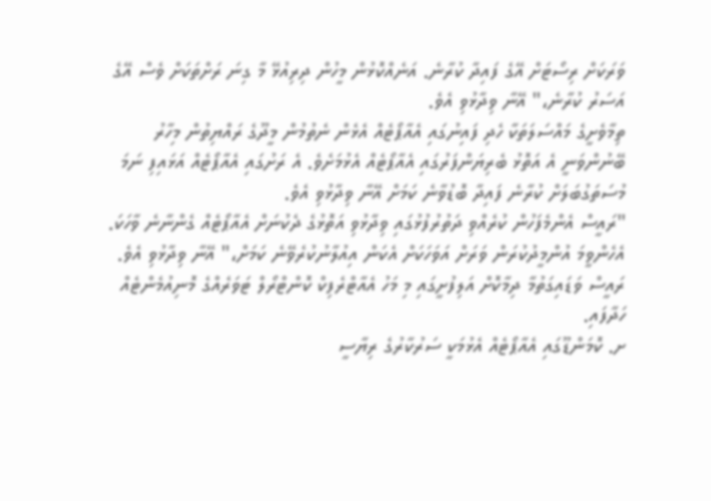ވަރަކަށް ރިސޯޓަށް އޭގެ ފައިދާ ކުރާނެ. އަނެއްކޮޅުން މީހުން ދިރިއުޅޭ މާ ގިނަ ރަށްތަކަށް ވެސް އޭގެ އަސަރު ކުރާނެ،" އޭނާ ވިދާޅުވި އެވެ.
ތިމާވެށީގެ މައްސަލަތަކާ ހެދި ފައިނުގައި އެއާޕޯޓެއް އެޅެން ނެތުމުން މީދޫގެ ރައްޔިތުން މިހާރު ބޭނުންވަނީ އެ އަތޮޅު ބެރިޔަންފަރުގައި އެއާޕޯޓެއް އެޅުމަށެވެ. އެ ރަށުގައި އެއާޕޯޓެއް އަޅައިފި ނަމަ މުސަތަގުބަލަށް ކުރާނެ ފައިދާ ބޮޑުވާނެ ކަމަށް އޭނާ ވިދާޅުވި އެވެ.
"ރައީސް އެންމެފަހުން ކުރެއްވި ދަތުރުފުޅުގައި ވިދާޅުވި އަތޮޅުގެ ދެކުނަށް އެއާޕޯޓެއް ގެންނާނެ ވާހަކަ. އެހެންވީމަ އުންމީދުކުރަން ވަރަށް އަވަހަކަށް އެކަން އިއުލާނުކުރެވޭނެ ކަމަށް،" އޭނާ ވިދާޅުވި އެވެ.
ރައީސް ވަޑައިގަތުމާ ދިމާކޮށް އަލިފުށީގައި މި މަހު އެއާޓްރެފިކް ކޮންޓްރޯލް ޓަވަރެއްގެ މޮނިއުމެންޓެއް ހަދާފައި.
ށ. ކޮމަންޑޫގައި އެއާޕޯޓެއް އެޅުމަކީ ސަރުކާރުގެ ރިޔާސީ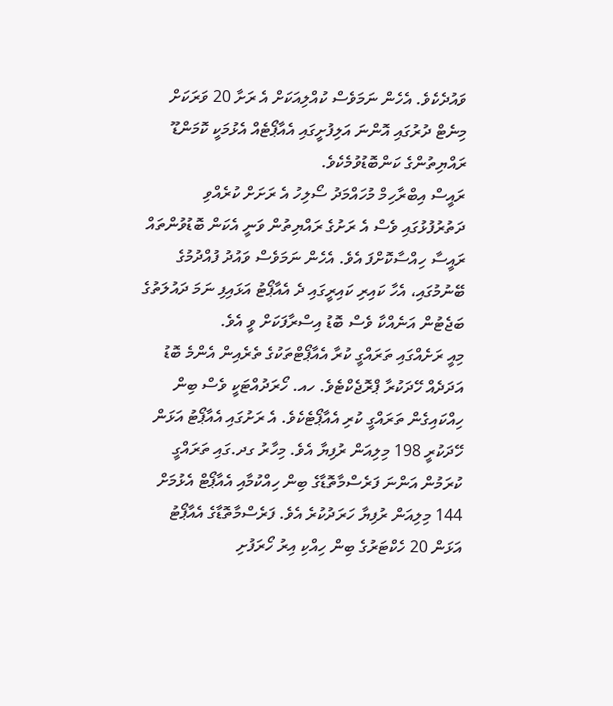ވައުދެކެވެ. އެހެން ނަމަވެސް ކުއްލިއަކަށް އެ ރަށާ 20 ވަރަކަށް މިނެޓް ދުރުގައި އޮންނަ އަލިފުށީގައި އެއާޕޯޓެއް އެޅުމަކީ ކޮމަންޑޫ ރައްޔިތުންގެ ކަންބޮޑުވުމެކެވެ.
ރައީސް އިބްރާހިމް މުހައްމަދު ސޯލިހު އެ ރަށަށް ކުރެއްވި ދަތުރުފުޅުގައި ވެސް އެ ރަށުގެ ރައްޔިތުން ވަނީ އެކަން ބޮޑުވުންތައް ރައީސާ ހިއްސާކޮށްފަ އެވެ. އެހެން ނަމަވެސް ވައުދު ފުއްދުމުގެ ބޭނުމުގައި، އެހާ ކައިރި ކައިރީގައި ދެ އެއާޕޯޓު އަޅައިފި ނަމަ ދައުލަތުގެ ބަޖެޓުން އަނެއްކާ ވެސް ބޮޑު އިސްރާފަކަށް ވީ އެވެ.
މިއީ ރަށެއްގައި ތަރައްގީ ކުރާ އެއާޕޯޓްތަކުގެ ތެރެއިން އެންމެ ބޮޑު އަދަދެއް ހޭދަކުރާ ޕްރޮޖެކްޓެވެ. ހއ. ހޯރަދުއްޓަކީ ވެސް ބިން ހިއްކައިގެން ތަރައްގީ ކުރި އެއާޕޯޓެކެވެ. އެ ރަށުގައި އެއާޕޯޓު އަޅަން ހޭދަކުރީ 198 މިލިއަން ރުފިޔާ އެވެ. މިހާރު ގދ.ގައި ތަރައްގީ ކުރަމުން އަންނަ ފަރެސްމާތޮޑާގެ ބިން ހިއްކުމާއި އެއާޕޯޓް އެޅުމަށް 144 މިލިއަން ރުފިޔާ ހަރަދުކުރެ އެވެ. ފަރެސްމާތޮޑާގެ އެއާޕޯޓު އަޅަން 20 ހެކްޓަރުގެ ބިން ހިއްކި އިރު ހޯރަފުށި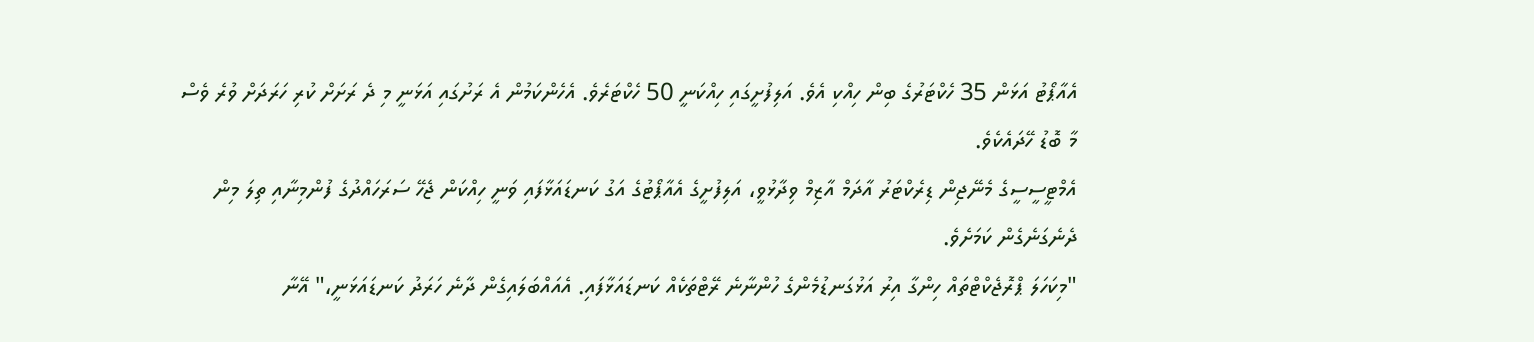އެއާޕޯޓު އަޅަން 35 ހެކްޓަރުގެ ބިން ހިއްކި އެވެ. އަލިފުށީގައި ހިއްކަނީ 50 ހެކްޓަރެވެ. އެހެންކަމުން އެ ރަށުގައި އަޅަނީ މި ދެ ރަށަށް ކުރި ހަރަދަށް ވުރެ ވެސް މާ ބޮޑު ހޭދައެކެވެ.
އެމްޓީސީސީގެ މެނޭޖިން ޑިރެކްޓަރު އާދަމް އާޒިމް ވިދާޅުވީ، އަލިފުށީގެ އެއާޕޯޓުގެ އަގު ކަނޑައަޅާފައި ވަނީ ހިއްކަން ޖެހޭ ސަރަހައްދުގެ ފުންމިނާއި ތިލަ މިން ދެނެގަނެގެން ކަމަށެވެ.
"މިކަހަލަ ޕްރޮޖެކްޓްތައް ހިންގާ އިރު އަޅުގަނޑުމެންގެ ހުންނާނެ ރޭޓްތަކެއް ކަނޑައަޅާފައި. އެއައްބަލައިގެން ދާނެ ހަރަދު ކަނޑައަޅަނީ،" އޭނާ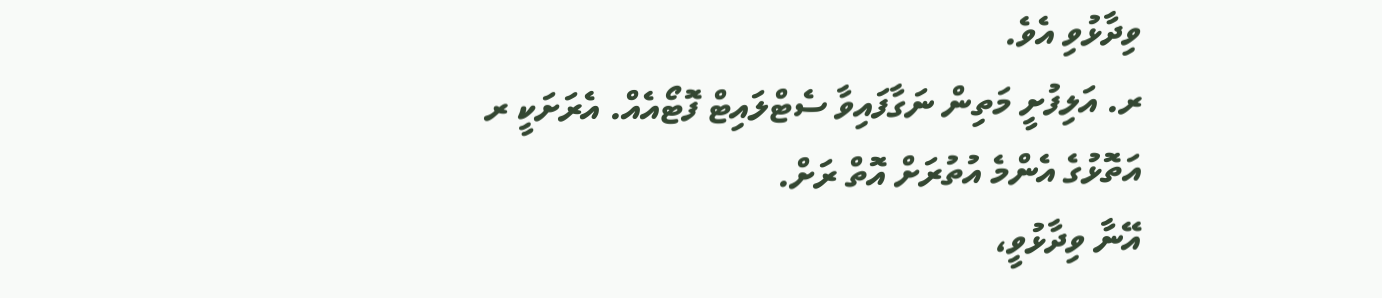ވިދާޅުވި އެވެ.
ރ. އަލިފުށީ މަތިން ނަގާފައިވާ ސެޓްލައިޓް ފޮޓޯއެއް. އެރަށަކީ ރ އަތޮޅުގެ އެންމެ އުތުރަށް އޮތް ރަށް.
އޭނާ ވިދާޅުވީ،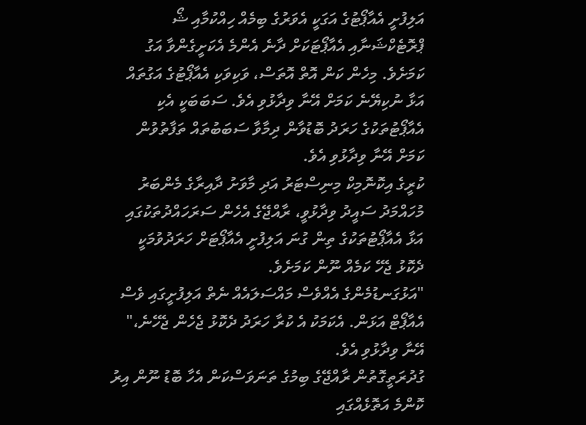އަލިފުށީ އެއާޕޯޓުގެ އަގަކީ އެވަރުގެ ބިމެއް ހިއްކުމާއި ޝޯ ޕްރޮޓެކްޝަނާއި އެއާޕޯޓަކަށް ދާނެ އެންމެ އެކަށީގެންވާ އަގު ކަމަށެވެ. މިހެން ކަން އޮތް އޮތަސް، ވަކިވަކި އެއާޕޯޓުގެ އަގުތައް އަޅާ ނުކިޔޭނެ ކަމަށް އޭނާ ވިދާޅުވި އެވެ. ސަބަބަކީ އެކި އެއާޕޯޓުތަކުގެ ހަރަދު ބޮޑުވާން ދިމާވާ ސަބަބުތައް ތަފާތުވުން ކަމަށް އޭނާ ވިދާޅުވި އެވެ.
ކުރީގެ އިކޮނޮމިކް މިނިސްޓަރު އަދި މާވަށު ދާއިރާގެ މެންބަރު މުހައްމަދު ސައީދު ވިދާޅުވީ، ރާއްޖޭގެ އެހެން ސަރަހައްދުތަކުގައި އަޅާ އެއާޕޯޓުތަކުގެ ތިން ގުނަ އަލިފުށީ އެއާޕޯޓަށް ހަރަދުވުމަކީ ދެކޮޅު ޖެހޭ ކަމެއް ނޫން ކަމަށެވެ.
"އަޅުގަނޑުމެންގެ އެއްވެސް މައްސަލައެއް ނެތް އަލިފުށީގައި ވެސް އެއާޕޯޓް އަޅަން. އެކަމަކު އެ ކުރާ ހަރަދު ދެކޮޅު ޖެހެން ޖެހޭނެ،" އޭނާ ވިދާޅުވި އެވެ.
ގުދުރަތީގޮތުން ރާއްޖޭގެ ބިމުގެ ތަނަވަސްކަން އެހާ ބޮޑު ނޫން އިރު ކޮންމެ އަތޮޅެއްގައި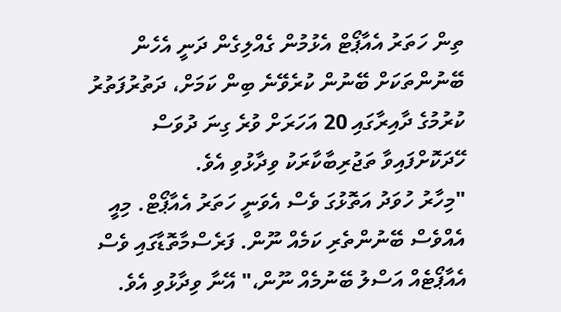ތިން ހަތަރު އެއާޕޯޓް އެޅުމުން ގެއްލިގެން ދަނީ އެހެން ބޭނުންތަކަށް ބޭނުން ކުރެވޭނެ ބިން ކަމަށް، ދަތުރުފަތުރު ކުރުމުގެ ދާއިރާގައި 20 އަހަރަށް ވުރެ ގިނަ ދުވަސް ހޭދަކޮށްފައިވާ ތަޖުރިބާކާރަކު ވިދާޅުވި އެވެ.
"މިހާރު ހުވަދު އަތޮޅުގަ ވެސް އެވަނީ ހަތަރު އެއާޕޯޓް. މިއީ އެއްވެސް ބޭނުންތެރި ކަމެއް ނޫން. ފަރެސްމާތޮޑާގައި ވެސް އެއާޕޯޓެއް އަސްލު ބޭނުމެއް ނޫން،" އޭނާ ވިދާޅުވި އެވެ.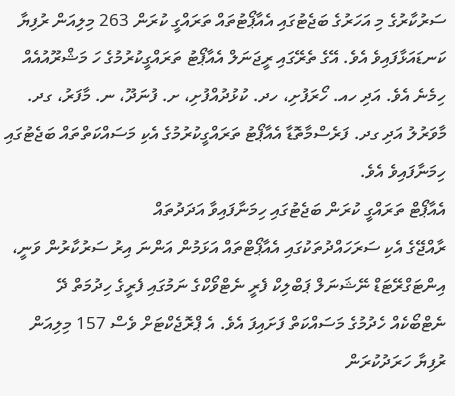ސަރުކާރުގެ މި އަހަރުގެ ބަޖެޓުގައި އެއާޕޯޓުތައް ތަރައްގީ ކުރަން 263 މިލިއަން ރުފިޔާ ކަނޑައަޅާފައިވެ އެވެ. އޭގެ ތެރޭގައި ރީޖަނަލް އެއާޕޯޓު ތަރައްގީކުރުމުގެ ހަ މަޝްރޫއުއެއް ހިމެނެ އެވެ. އަދި ހއ. ހޯރަފުށި، ހދ. ކުޅުދުއްފުށި، ށ. ފުނަދޫ، ނ. މާފަރު، ގދ. މާވަރުލު އަދި ގދ. ފަރެސްމާތޮޑާ އެއާޕޯޓު ތަރައްގީކުރުމުގެ އެކި މަސައްކަތްތައް ބަޖެޓުގައި ހިމަނާފައިވެ އެވެ.
އެއާޕޯޓް ތަރައްގީ ކުރަން ބަޖެޓުގައި ހިމަނާފައިވާ އަދަދުތައް
ރާއްޖޭގެ އެކި ސަރަހައްދުތަކުގައި އެއާޕޯޓްތައް އަޅަމުން އަންނަ އިރު ސަރުކާރުން ވަނީ، އިންޓަގްރޭޓަޑް ނޭޝަނަލް ޕަބްލިކް ފެރީ ނެޓްވޯކްގެ ނަމުގައި ފެރީގެ ހިދުމަތް ދޭ ނެޓްބޯކެއް ހެދުމުގެ މަސައްކަތް ފަށައިފަ އެވެ. އެ ޕްރޮޖެކްޓަށް ވެސް 157 މިލިއަން ރުފިޔާ ހަރަދުކުރަން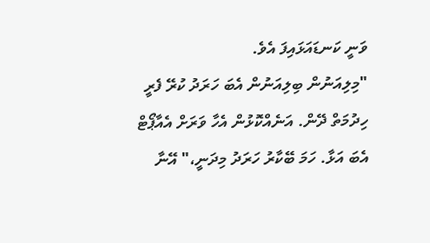ވަނީ ކަނޑައަޅައިފަ އެވެ.
"މިލިއަނުން ބިލިއަނުން އެބަ ހަރަދު ކުރޭ ފެރީ ހިދުމަތް ދޭން. އަނެއްކޮޅުން އެހާ ވަރަށް އެއާޕޯޓް އެބަ އަޅާ. ހަމަ ބޭކާރު ހަރަދު މިދަނީ،" އޭނާ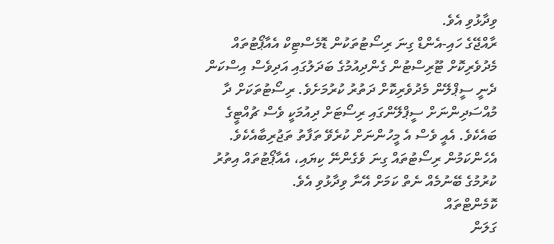ވިދާޅުވި އެވެ.
ރާއްޖޭގެ ހައި-އެންޑް ގިނަ ރިސޯޓުތަކުން ޑޮމެސްޓިކް އެއާޕޯޓުތައް މެދުވެރިކޮށް ޓޫރިސްޓުން ގެންދިއުމުގެ ބަދަލުގައި އަދިވެސް އިސްކަން ދެނީ ސީޕްލޭން މެދުވެރިކޮށް ދަތުރު ކުރުމަށެވެ. ރިސޯޓުތަކަށް ދާ މުއްސަދިންނަށް ސީޕްލޭންގައި ރިސޯޓަށް ދިއުމަކީ ވެސް ޗުއްޓީގެ ބައެކެވެ. އެއީ ވެސް އެ މީހުންނަށް ކުރެވޭ ތަފާތު ތަޖުރިބާއެކެވެ. އެހެންކަމުން ރިސޯޓުތައް ގިނަ ވެގެންނޭ ކިޔައި، އެއާޕޯޓުތައް އިތުރު ކުރުމުގެ ބޭނުމެއް ނެތް ކަމަށް އޭނާ ވިދާޅުވި އެވެ.
ކޮމެންޓްތައް
ގަލަން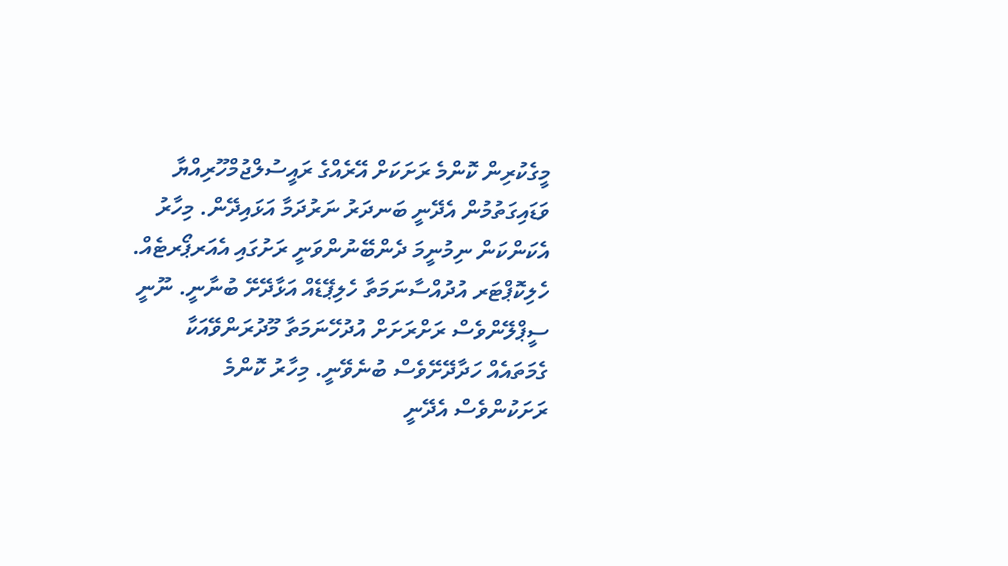މީގެކުރިން ކޮންމެ ރަށަކަށް އޭރެއްގެ ރައީސުލްޖުމްހޫރިއްޔާ ވަޑައިގަތުމުން އެދޭނީ ބަނދަރު ނަރުދަމާ އަޅައިދޭން. މިހާރު އެކަންކަން ނިމުނީމަ ދެންބޭނުންވަނީ ރަށުގައި އެއަރޕޯރޓެއް. ހެލިކޮޕްޓަރ އުދުއްސާނަމަތާ ހެލިޕޭޑެއް އަޅާދޭށޭ ބުނާނީ. ނޫނީ ސީޕްލޭންވެސް ރަށްރަށަށް އުދުހޭނަމަތާ މޫދުރަންވޭއަކާ ގެމަތައެއް ހަދާދޭށޭވެސް ބުނެވޭނީ. މިހާރު ކޮންމެ ރަށަކުންވެސް އެދޭނީ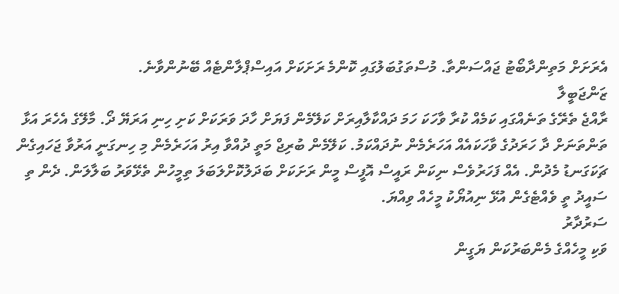އެރަށަށް މަތިންދާބޯޓު ޖައްސަންތާ. މުސްތަގުބަލުގައި ކޮންމެ ރަށަކަށް އައިސްޕްލާންޓެއް ބޭނުންވާނެ.
ޒަންޖަބީލާ
ރާއްޖެ ތެރޭގެ ތަނެއްގައި ކަމެއް ކުރާ ވާހަކަ ހަމަ ދައްކާލާއިރަށް ކަލޭމެން ފަޔަށް ހާދަ ވަރަކަށް ކަށި ހިނި އަރަޔޭ ދޯ. މާލޭގެ އެހެރަ އަޅާ ތަންތަނަށް ދާ ހަރަދުގެ ވާހަކައެއް އަހަރެމެން ނުދައްކަމު. ކަލޭމެން ބުރިޖް މަތީ ދުއްވާ އިރު އަހަރެމެން މި ހިނގަނީ އަރުވާ ޖަހައިގެން ޗަކަގަނޑު މެދުން. އެއް ފަހަރުވެސް ނިކަން ރައީސް އޮފީސް މީން ރަށަކަށް ބަދަލުކޮށްލަބަލަ ތިމީހުން ތެޅޭވަރު ބަލާލަން. ދެން ތި ސައީދު ތީ ވެއްޓެގެން އުޅޭ ނިއުޔޯކު މީހެއް ވިއްޔަ.
ސަރުދާރު
ވަކި މީހެއްގެ މެންބަރުކަން ޔަގީން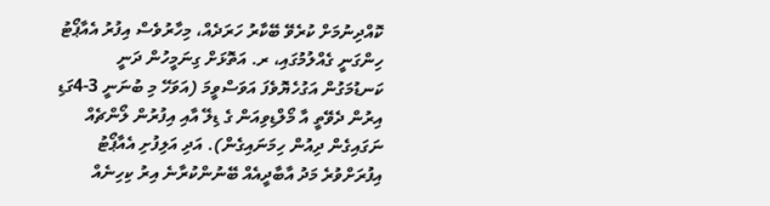ކޮއްދިނުމަށް ކުރެވޭ ބޭކާރު ހަރަދެއް، މިހާރުވެސް އިފުރު އެއާޕޯޓު ހިންގަނީ ގެއްލުމުގައި، ރ. އަތޮޅަށް ގިނަމީހުން ދަނީ ކަނޑުމަގުން އަގުހެޔޮވެފަ އަވަސްވީމަ (އަވަހޭ މި ބުނަނީ 3-4ގަޑި އިރުން ދެވޭތީ އާ މޯލްޑިވިއަން ގެ ޑިލޭ އާއި އިފުރުން ލޯންޗެއް ނަގައިގެން ދިއުން ހިމަނައިގެން). އަދި އަލިފުށި އެއާޕޯޓު އިފުރަށްވުރެ މަދު އާބާދީއެއް ބޭނުންކުރާނެ އިރު ކިހިނެއް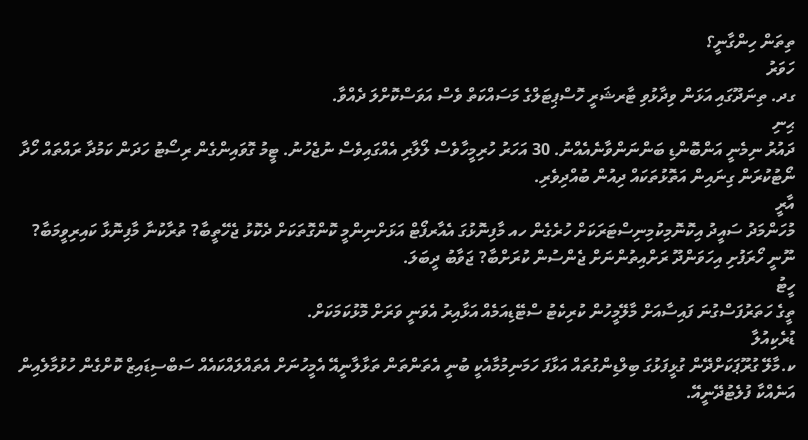ތިތަން ހިންގާނީ؟
ހަވަރު
ގދ. ތިނަދޫގައި އަޅަން ވިދާޅުވި ޓާރޝަރީ ހޮސްޕިޓަލްގެ މަސައްކަތް ވެސް އަވަސްކޮށްލަ ދެއްވާ.
ޙިނި
ދައުރު ނިމެނީ އަންބޮންޑި ބަންނަންވާނެއެއްނު. 30 އަހަރު ހުރިމީހާވެސް ލޯލާރި އެއްގައިވެސް ނުޖެހުނު. ޓީމު ގޮވައިންގެން ރިސޯޓު ހަދަން ކަމުދާ ރައްތައް ހޯދާ ނޯޓުކުރަން ގިނައިން އަތޮޅުތަކައް ދިއުން ބުއްދިވެރި.
އާރީ
މުހަންމަދު ސައީދު އިކޮނޮމިކުމިނިސްޓަރަކަށް ހުރެގެން ހއ މާފިނޮޅުގަ އެއާރފޯޓް އަޅަށްނިންމީ ކޮންގޮތަކަށް ދެކޮޅު ޖެހޭތީބާ? ތުރާކުނާ މާފިނޮޅާ ކައިރިވީމަބާ? ނޫނީ ހޯރަފުށި އިހަވަންދޫ ރަށްއިތުންނަށް ޖެންސުން ކުރަށްބާ? ޖަވާބު ދީބަލަ.
ހީޓު
ތީގެ ހަތަރުފަސްގުނަ ފައިސާއަށް މާލޭމީހުން ކުރިކެޓު ސްޓޭޑިއަމެއް އަޅާއިރު އެވަނީ ވަރަށް މޮޅުކަމަކަށް.
ޑުރެކިއުލާ
ކ.މާލޭ ގުރޫޕަކަށްދޭން ގުޅީފަޅުގަ ބިލްޑިންގުތައް އަޅާފަ ހަމަނިމުމާއެކީ ބުނީ އެތަންތަން ތަޅާލާނީއޭ އެމީހުނަށް އެތައްލައްކައެއް ސަބްސިޑައިޒް ކޮށްގެން ހުޅުމާލެއިން އަނެއްކާ ފުލެޓުދޭނީއޭ.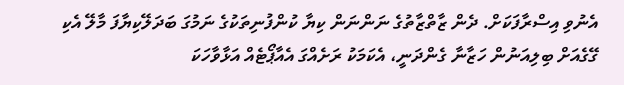އެނުވި އިސްރާފަކަށް. ދެން ޒާތްޒާތުގެ ނަންނަން ކިޔާ ކުންފުނިތަކުގެ ނަމުގަ ބަދަލޭކިޔާފަ މާލޭ އެކި ގޭގެއަށް ބިލިއަނުން ހަޒާނާ ގެންދަނީ، އެކަމަކު ރަށެއްގަ އެއާޕޯޓެއް އަޅާވާހަކަ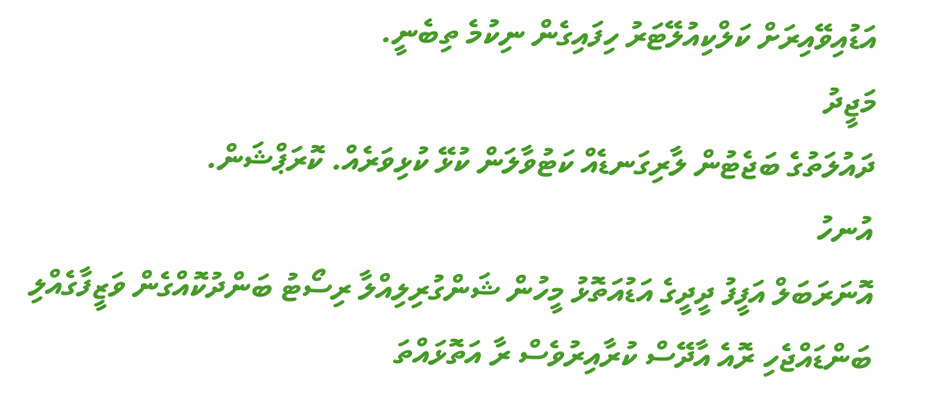އަޑުއިވޭއިރަށް ކަލްކިއުލޭޓަރު ހިފައިގެން ނިކުމެ ތިބެނީ.
މަޖީދު
ދައުލަތުގެ ބަޖެޓުން ލާރިގަނޑެއް ކަޓުވާލަން ކުޅޭ ކުޅިވަރެއް. ކޮރަޕްޝަން.
އުނހު
އޮނަރަބަލް އަފީފު ދީދީގެ އަޑުއަތޮޅު މީހުން ޝަންގުރިލިއްލާ ރިސޯޓު ބަންދުކޮއްގެން ވަޒީފާގެއްލި ބަންޑައްޖެހި ރޮއެ އާދޭސް ކުރާއިރުވެސް ރާ އަތޮޅައްތަ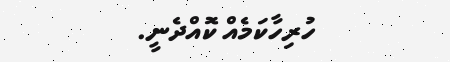ހުރިހާކަމެއް ކޮއްދެނީ.